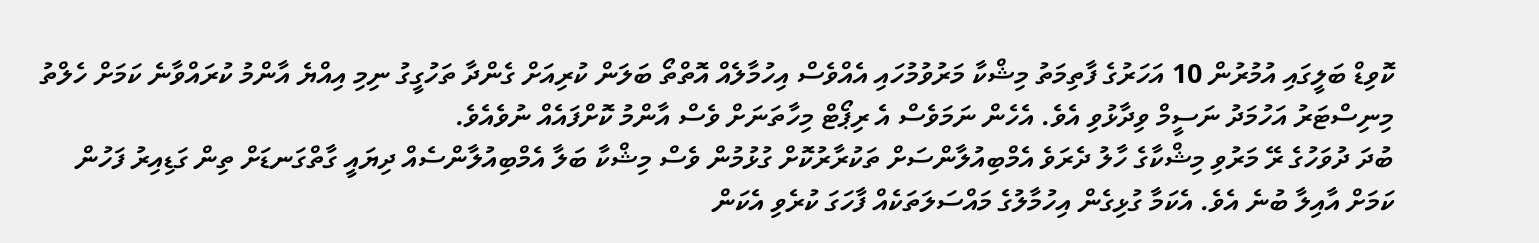ކޮވިޑް ބަލީގައި އުމުރުން 10 އަހަރުގެ ފާތިމަތު މިޝްކާ މަރުވުމުހައި އެއްވެސް އިހުމާލެއް އޮތްތޯ ބަލަން ކުރިއަށް ގެންދާ ތަހުގީގު ނިމި އިއްޔެ އާންމު ކުރައްވާނެ ކަމަށް ހެލްތު މިނިސްޓަރު އަހުމަދު ނަސީމް ވިދާޅުވި އެވެ. އެހެން ނަމަވެސް އެ ރިޕޯޓް މިހާތަނަށް ވެސް އާންމު ކޮށްފައެއް ނުވެއެވެ.
ބުދަ ދުވަހުގެ ރޭ މަރުވި މިޝްކާގެ ހާލު ދެރަވެ އެމްބިއުލާންސަށް ތަކުރާރުކޮށް ގުޅުމުން ވެސް މިޝްކާ ބަލާ އެމްބިއުލާންސެއް ދިޔައީ ގާތްގަނޑަށް ތިން ގަޑިއިރު ފަހުން ކަމަށް އާއިލާ ބުނެ އެވެ. އެކަމާ ގުޅިގެން އިހުމާލުގެ މައްސަލަތަކެއް ފާހަގަ ކުރެވި އެކަން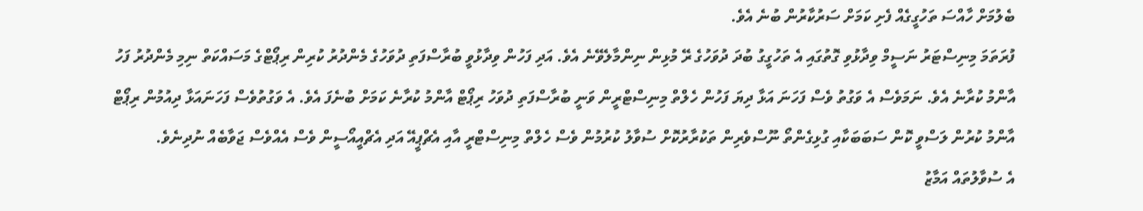ބެލުމަށް ހާއްސަ ތަހުގީގެއް ފެށި ކަމަށް ސަރުކާރުން ބުނެ އެވެ.
ފުރަތަމަ މިނިސްޓަރު ނަސީމް ވިދާޅުވި ގޮތުގައި އެ ތަހުގީގު ބުދަ ދުވަހުގެ ރޭ މުޅިން ނިންމާލެވޭނެ އެވެ. އަދި ފަހުން ވިދާޅުވީ ބުރާސްފަތި ދުވަހުގެ މެންދުރު ކުރިން ރިޕޯޓްގެ މަސައްކަތް ނިމި މެންދުރު ފަހު އާންމު ކުރާނެ އެވެ. ނަމަވެސް އެ ވަގުތު ވެސް ފަހަނަ އަޅާ ދިޔަ ފަހުން ހެލްތް މިނިސްޓްރީން ވަނީ ބުރާސްފަތި ދުވަހު ރިޕޯޓް އާންމު ކުރާނެ ކަމަށް ބުނެފަ އެވެ. އެ ވަގުތުވެސް ފަހަނައަޅާ ދިއުމުން ރިޕޯޓް އާންމު ކުރުން ލަސްވީ ކޮން ސަބަބަކާއި ގުޅިގެންތޯ ނޫސްވެރިން ތަކުރާރުކޮށް ސުވާލު ކުރުމުން ވެސް ހެލްތް މިނިސްޓްރީ އާއި އެޗްޕީއޭ އަދި އެޗްއީއޯސީން ވެސް އެއްވެސް ޖަވާބެއް ނުދިނެވެ.
އެ ސުވާލުތައް އަމާޒު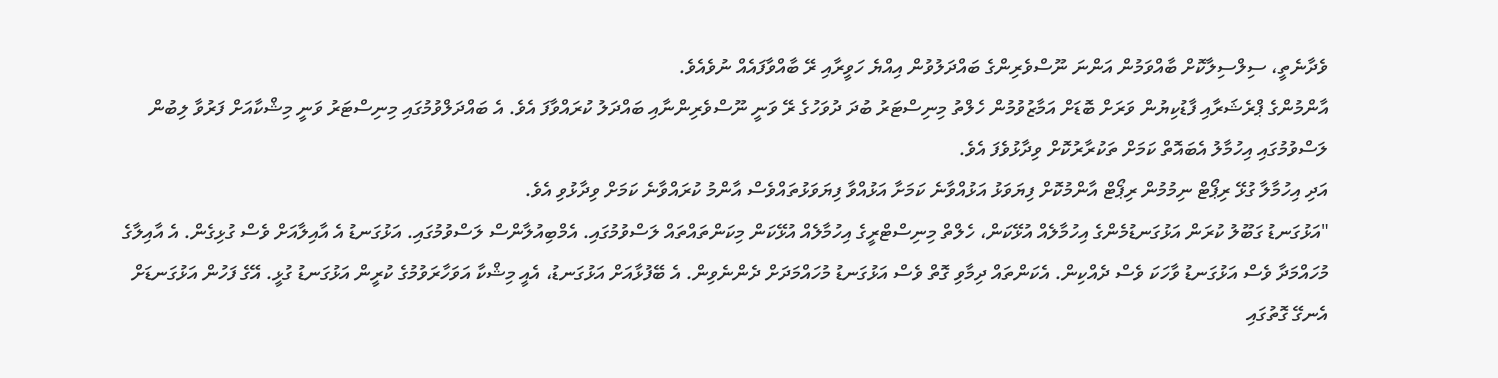ވެދާނެތީ، ސިލްސިލާކޮށް ބާއްވަމުން އަންނަ ނޫސްވެރިންގެ ބައްދަލުވުން އިއްޔެ ހަވީރާއި ރޭ ބާއްވާފައެއް ނުވެއެވެ.
އާންމުންގެ ޕްރެޝަރާއި ފާޑުކިޔުން ވަރަށް ބޮޑަށް އަމާޒުވުމުން ހެލްތު މިނިސްޓަރު ބުދަ ދުވަހުގެ ރޭ ވަނީ ނޫސްވެރިންނާއި ބައްދަލު ކުރައްވާފަ އެވެ. އެ ބައްދަލްވުމުގައި މިނިސްޓަރު ވަނީ މިޝްކާއަށް ފަރުވާ ލިބުން ލަސްވުމުގައި އިހުމާލު އެބައޮތް ކަމަށް ތަކުރާރުކޮށް ވިދާޅުވެފަ އެވެ.
އަދި އިހުމާލާ ގުޅޭ ރިޕޯޓް ނިމުމުން ރިޕޯޓް އާންމުކޮށް ފިޔަވަޅު އަޅުއްވާނެ ކަމަށާ އަޅުއްވާ ފިޔަވަޅުތައްވެސް އާންމު ކުރައްވާނެ ކަމަށް ވިދާޅުވި އެވެ.
"އަޅުގަނޑު ގަބޫލު ކުރަން އަޅުގަނޑުމެންގެ އިހުމާލެއް އުޅޭކަން، ހެލްތް މިނިސްޓްރީގެ އިހުމާލެއް އުޅޭކަން މިކަންތައްތައް ލަސްވުމުގައި. އެމްބިއުލާންސް ލަސްވުމުގައި. އަޅުގަނޑު އެ އާއިލާއަށް ވެސް ގުޅިގެން. އެ އާއިލާގެ މުހައްމަދާ ވެސް އަޅުގަނޑު ވާހަކަ ވެސް ދެއްކިން. އެކަންތައް ދިމާވި ގޮތް ވެސް އަޅުގަނޑު މުހައްމަދަށް ދެންނެވިން. އެ ބޭފުޅާއަށް އަޅުގަނޑު، އެއީ މިޝްކާ އަވަހާރަވުމުގެ ކުރީން އަޅުގަނޑު ގުޅީ. އޭގެ ފަހުން އަޅުގަނޑަށް އެނގޭ ގޮތުގައި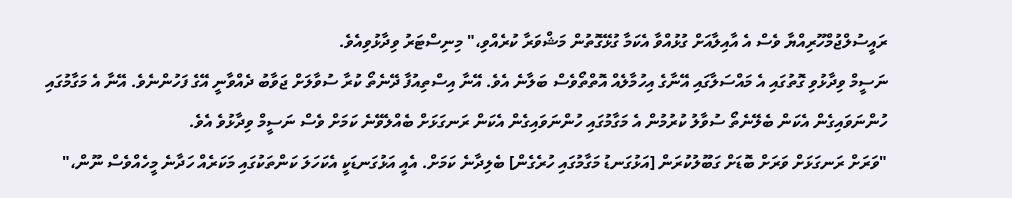ރައީސުލްޖުމްހޫރިއްޔާ ވެސް އެ އާއިލާއަށް ގުޅުއްވާ އެކަމާ ގުޅޭގޮތުން މަޝްވަރާ ކުރެއްވި،" މިނިސްޓަރު ވިދާޅުވިއެވެ.
ނަސީމް ވިދާޅުވި ގޮތުގައި އެ މައްސަލާގައި އޭނާގެ އިހުމާލެއް އޮތްތޯވެސް ބަލާނެ އެވެ. އޭނާ އިސްތިއުފާ ދޭނެތޯ ކުރާ ސުވާލަށް ޖަވާބު ދެއްވާނީ އޭގެ ފަހުންނެވެ. އޭނާ އެ މަގާމުގައި ހުންނަވައިގެން އެކަން ބެލޭނެތޯ ސުވާލު ކުރުމުން އެ މަގާމުގައި ހުންނަވައިގެން އެކަން ރަނގަޅަށް ބެއްލެވޭނެ ކަމަށް ވެސް ނަސީމް ވިދާޅުވެ އެވެ.
"ވަރަށް ރަނގަޅަށް ވަރަށް ބޮޑަށް ގަބޫލުކުރަން [އަޅުގަނޑު މަގާމުގައި ހުރެގެން] ބެލިދާނެ ކަމަށް. އެއީ އަޅުގަނޑަކީ އެކަހަލަ ކަންތަކުގައި މަކަރެއް ހަދާނެ މީހެއްވެސް ނޫން،"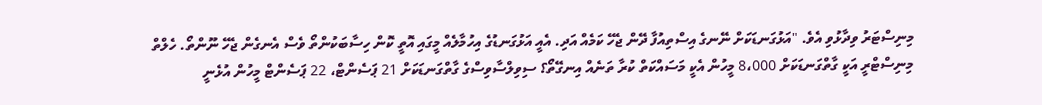މިނިސްޓަރު ވިދާޅުވި އެވެ. "އަޅުގަނޑަކަށް ނޭނގެ އިސްތިއުފާ ދޭން ޖެހޭ ކަމެއް އަދި. އެއީ އަޅުގަނޑުގެ އިހުމާލެއް މީގައި އޮތީ ކޮން ހިސާބަކުންތޯ ވެސް އެނގެން ޖެހޭ ނޫންތޯ. ހެލްތް މިނިސްޓްރީ އަކީ ގާތްގަނޑަކަށް 8،000 މީހުން އެކީ މަސައްކަތް ކުރާ ތަނެއް އިނގޭތޯ؟ ސިވިލްސާވިސްގެ ގާތްގަނޑަކަށް 21 ޕަސެންޓް، 22 ޕަސެންޓް މީހުން އުޅެނީ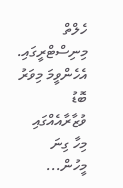ހެލްތް މިނިސްޓްރީގައި. އެހެންވީމަ މިވަރު ބޮޑު ވުޒާރާއެއްގައި މިހާ ގިނަ މީހުން...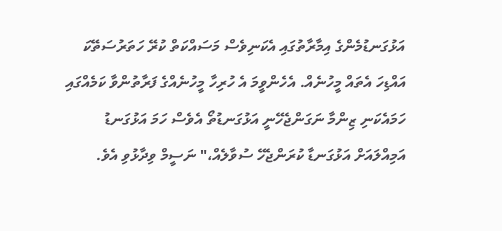އަޅުގަނޑުމެންގެ އިމާރާތުގައި އެކަނިވެސް މަސައްކަތް ކުރޭ ހަތަރުސަތޭކަ އައްޑިހަ އެތައް މީހުނެއް. އެހެންވީމަ އެ ހުރިހާ މީހުނެއްގެ ފަރާތުންވާ ކަމެއްގައި ހަމައެކަނި ޒިންމާ ނަގަންޖެހޭނީ އަޅުގަނޑުތޯ އެވެސް ހަމަ އަޅުގަނޑު އަމިއްލައަށް އަޅުގަނޑާ ކުރަންޖެހޭ ސުވާލެއް،" ނަސީމް ވިދާޅުވި އެވެ.